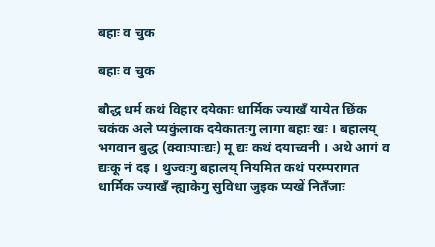बहाः व चुक

बहाः व चुक

बौद्ध धर्म कथं विहार दयेकाः धार्मिक ज्याखँ यायेत छिंक चकंक अले प्यकुंलाक दयेकातःगु लागा बहाः खः । बहालय् भगवान बुद्ध (क्वाःपाःद्यः) मू द्यः कथं दयाच्वनी । अथे आगं व द्यःकू नं दइ । थुज्वःगु बहालय् नियमित कथं परम्परागत धार्मिक ज्याखँ न्ह्याकेगु सुविधा जुइक प्यखें नितँजाः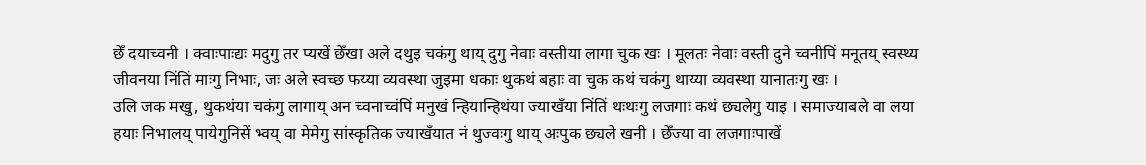छेँ दयाच्वनी । क्वाःपाःद्यः मदुगु तर प्यखें छेँखा अले दथुइ चकंगु थाय् दुगु नेवाः वस्तीया लागा चुक खः । मूलतः नेवाः वस्ती दुने च्वनीपिं मनूतय् स्वस्थ्य जीवनया निंतिं माःगु निभाः, जः अले स्वच्छ फय्या व्यवस्था जुइमा धकाः थुकथं बहाः वा चुक कथं चकंगु थाय्या व्यवस्था यानातःगु खः ।
उलि जक मखु, थुकथंया चकंगु लागाय् अन च्वनाच्वंपिं मनुखं न्हियान्हिथंया ज्याखँया निंतिं थःथःगु लजगाः कथं छ्यलेगु याइ । समाज्याबले वा लया हयाः निभालय् पायेगुनिसें भ्वय् वा मेमेगु सांस्कृतिक ज्याखँयात नं थुज्वःगु थाय् अःपुक छ्यले खनी । छेँज्या वा लजगाःपाखें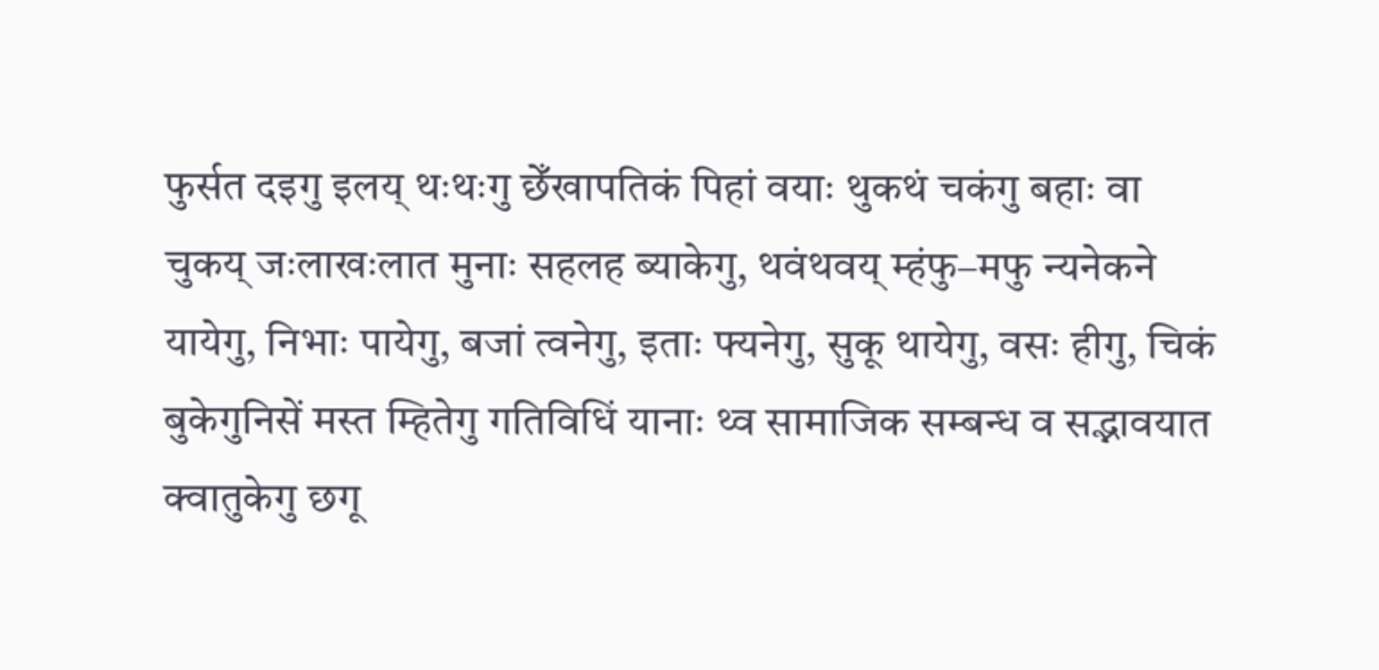फुर्सत दइगु इलय् थःथःगु छेँखापतिकं पिहां वयाः थुकथं चकंगु बहाः वा चुकय् जःलाखःलात मुनाः सहलह ब्याकेगु, थवंथवय् म्हंफु–मफु न्यनेकने यायेगु, निभाः पायेगु, बजां त्वनेगु, इताः फ्यनेगु, सुकू थायेगु, वसः हीगु, चिकं बुकेगुनिसें मस्त म्हितेगु गतिविधिं यानाः थ्व सामाजिक सम्बन्ध व सद्भावयात क्वातुकेगु छगू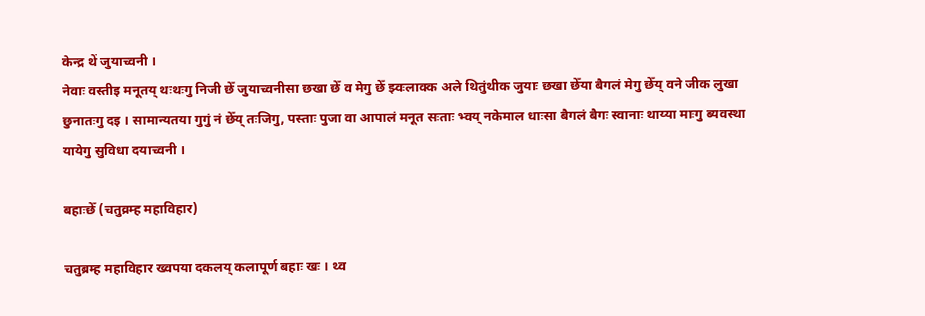केन्द्र थें जुयाच्वनी ।
नेवाः वस्तीइ मनूतय् थःथःगु निजी छेँ जुयाच्वनीसा छखा छेँ व मेगु छेँ झ्वःलाक्क अले थितुंथीक जुयाः छखा छेँया बैगलं मेगु छेँय् वने जीक लुखा छुनातःगु दइ । सामान्यतया गुगुं नं छेँय् तःजिगु, पस्ताः पुजा वा आपालं मनूत सःताः भ्वय् नकेमाल धाःसा बैगलं बैगः स्वानाः थाय्या माःगु ब्यवस्था यायेगु सुविधा दयाच्वनी ।

बहाःछेँ (चतुव्रम्ह महाविहार)

चतुब्रम्ह महाविहार ख्वपया दकलय्‌ कलापूर्ण बहाः खः । थ्व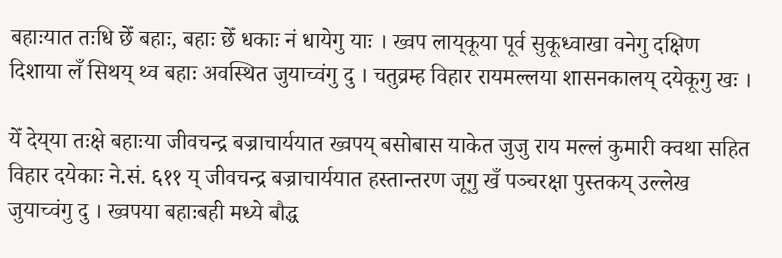बहाःयात तःधि छेँ बहाः, बहाः छेँ धकाः नं धायेगु याः । ख्वप लाय्‌कूया पूर्व सुकूध्वाखा वनेगु दक्षिण दिशाया लँ सिथय्‌ थ्व बहाः अवस्थित जुयाच्वंगु दु । चतुव्रम्ह विहार रायमल्लया शासनकालय्‌ दयेकूगु खः ।

येँ देय्‌या तःक्षे बहाःया जीवचन्द्र बज्राचार्ययात ख्वपय्‌ बसोबास याकेत जुजु राय मल्लं कुमारी क्वथा सहित विहार दयेकाः ने.सं. ६११ य्‌ जीवचन्द्र बज्राचार्ययात हस्तान्तरण जूगु खँ पञ्चरक्षा पुस्तकय्‌ उल्लेख जुयाच्वंगु दु । ख्वपया बहाःबही मध्ये बौद्ध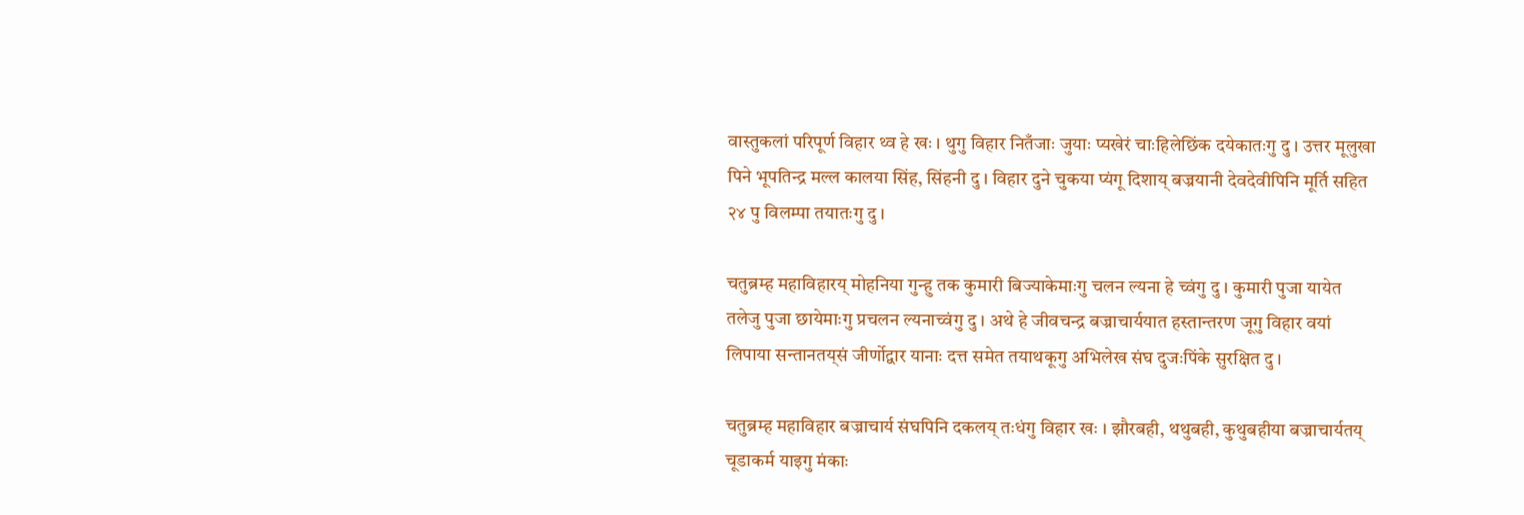वास्तुकलां परिपूर्ण विहार थ्व हे खः । थुगु विहार नितँजाः जुयाः प्यखेरं चाःहिलेछिंक दयेकातःगु दु । उत्तर मूलुखा पिने भूपतिन्द्र मल्ल कालया सिंह, सिंहनी दु । विहार दुने चुकया प्यंगू दिशाय्‌ बज्रयानी देवदेवीपिनि मूर्ति सहित २४ पु विलम्पा तयातःगु दु ।

चतुब्रम्ह महाविहारय्‌ मोहनिया गुन्हु तक कुमारी बिज्याकेमाःगु चलन ल्यना हे च्वंगु दु । कुमारी पुजा यायेत तलेजु पुजा छायेमाःगु प्रचलन ल्यनाच्वंगु दु । अथे हे जीवचन्द्र बज्राचार्ययात हस्तान्तरण जूगु विहार वयां लिपाया सन्तानतय्‌सं जीर्णोद्वार यानाः दत्त समेत तयाथकूगु अभिलेख संघ दुजःपिंके सुरक्षित दु ।

चतुब्रम्ह महाविहार बज्राचार्य संघपिनि दकलय्‌ तःधंगु विहार खः । झौरबही, थथुबही, कुथुबहीया बज्राचार्यतय्‌ चूडाकर्म याइगु मंकाः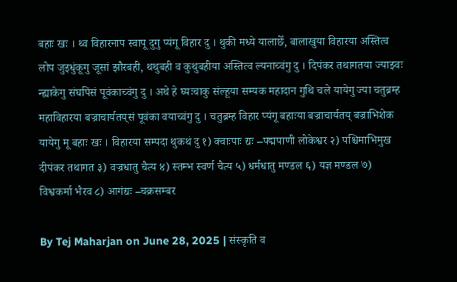बहाः खः । थ्व विहारनाप स्वापू दुगु प्यंगू विहार दु । थुकी मध्ये यालाछेँ, बालाखुया विहारया अस्तित्व लोप जुइधुंकूगु जूसां झौरबही, थथुबही व कुथुबहीया अस्तित्व ल्यनाच्वंगु दु । दिपंकर तथागतया ज्याझ्वः न्ह्याकेगु संघपिंसं पूवंकाच्वंगु दु । अथे हे घ्यःचाकु संल्हूया सम्यक महादान गुथि चले यायेगु ज्या चतुब्रम्ह महाविहारया बज्राचार्यतय्‌सं पूवंका वयाच्वंगु दु । चतुब्रम्ह विहार प्यंगू बहाःया बज्राचार्यतय्‌ बज्राभिशेक यायेगु मू बहाः खः । विहारया सम्पदा थुकथं दु १) क्वाःपाः द्यः –पद्मपाणी लोकेश्वर २) पश्चिमाभिमुख दीपंकर तथागत ३) वज्रधातु चैत्य ४) स्तम्भ स्वर्ण चैत्य ५) धर्मधातु मण्डल ६) यज्ञ मण्डल ७) विश्वकर्मा भैरव ८) आगंद्यः –चक्रसम्बर

By Tej Maharjan on June 28, 2025 | संस्कृति व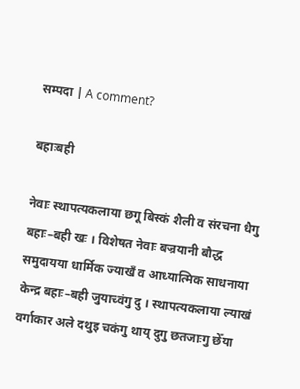सम्पदा | A comment?

बहाःबही

नेवाः स्थापत्यकलाया छगू बिस्कं शैली व संरचना धैगु बहाः–बही खः । विशेषत नेवाः बज्रयानी बौद्ध समुदायया धार्मिक ज्याखँ व आध्यात्मिक साधनाया केन्द्र बहाः–बही जुयाच्वंगु दु । स्थापत्यकलाया ल्याखं वर्गाकार अले दथुइ चकंगु थाय् दुगु छतजाःगु छेँया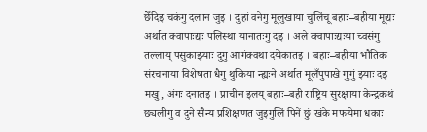छेँदिइ चकंगु दलान जुइ । दुहां वनेगु मूलुखाया चुलिंचू बहाः–बहीया मूद्यः अर्थात क्वापाःद्यः पलिस्था यानातःगु दइ । अले क्वापाःद्यःया च्वसंगु तल्लाय् पसुकाझ्याः दुगु आगंक्वथा दयेकातइ । बहाः–बहीया भौतिक संरचनाया विशेषता धैगु थुकिया न्ह्यःने अर्थात मूलँपुपाखे गुगुं झ्याः दइ मखु, अंगः दनातइ । प्राचीन इलय् बहाः–बही राष्ट्रिय सुरक्षाया केन्द्रकथं छ्यलीगु व दुने सैन्य प्रशिक्षणत जुइगुलिं पिनें छुं खंके मफयेमा धकाः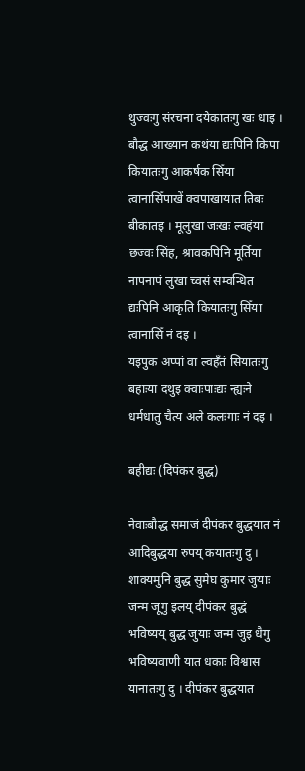थुज्वःगु संरचना दयेकातःगु खः धाइ ।
बौद्ध आख्यान कथंया द्यःपिनि किपा कियातःगु आकर्षक सिँया त्वानासिँपाखें क्वपाखायात तिबः बीकातइ । मूलुखा जःखः ल्वहंया छज्वः सिंह, श्रावकपिनि मूर्तिया नापनापं लुखा च्वसं सम्वन्धित द्यःपिनि आकृति कियातःगु सिँया त्वानासिँ नं दइ ।
यइपुक अप्पां वा ल्वहँतं सियातःगु बहाःया दथुइ क्वाःपाःद्यः न्ह्यःने धर्मधातु चैत्य अले कलःगाः नं दइ ।

बहीद्यः (दिपंकर बुद्ध)

नेवाःबौद्ध समाजं दीपंकर बुद्धयात नं आदिबुद्धया रुपय्‌ कयातःगु दु । शाक्यमुनि बुद्ध सुमेघ कुमार जुयाः जन्म जूगु इलय्‌ दीपंकर बुद्धं भविष्यय्‌ बुद्ध जुयाः जन्म जुइ धैगु भविष्यवाणी यात धकाः विश्वास यानातःगु दु । दीपंकर बुद्धयात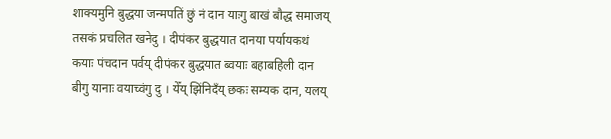शाक्यमुनि बुद्धया जन्मपतिं छुं नं दान याःगु बाखं बौद्ध समाजय्‌ तसकं प्रचलित खनेदु । दीपंकर बुद्धयात दानया पर्यायकथं कयाः पंचदान पर्वय्‌ दीपंकर बुद्धयात ब्वयाः बहाबहिली दान बीगु यानाः वयाच्वंगु दु । येँय्‌ झिंनिदँय्‌ छकः सम्यक दान, यलय्‌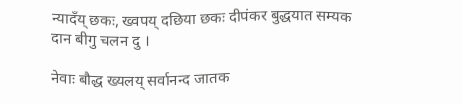न्यादँय्‌ छकः, ख्वपय्‌ दछिया छकः दीपंकर बुद्धयात सम्यक दान बीगु चलन दु ।

नेवाः बौद्ध ख्यलय्‌ सर्वानन्द जातक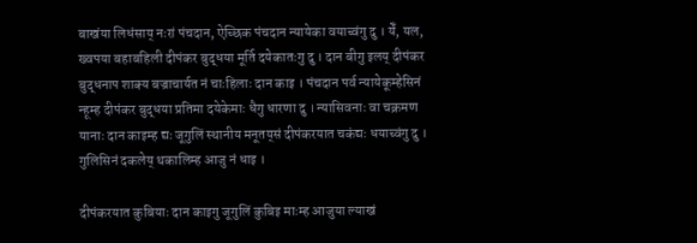बाखंया लिधंसाय्‌ नःरां पंचदान, ऐच्छिक पंचदान न्यायेका वयाच्वंगु दु । येँ, यल, ख्वपया बहाबहिली दीपंकर बुद्धया मूर्ति दयेकातःगु दु । दान बीगु इलय्‌ दीपंकर बुद्धनाप शाक्य बज्राचार्यत नं चाःहिलाः दान काइ । पंचदान पर्व न्यायेकूम्हेसिनं न्हूम्ह दीपंकर बुद्धया प्रतिमा दयेकेमाः धैगु धारणा दु । न्यासिवनाः वा चक्रमण यानाः दान काइम्ह द्यः जूगुलिं स्थानीय मनूतय्‌सं दीपंकरयात चकंद्यः धयाच्वंगु दु । गुलिसिनं दकलेय्‌ थकालिम्ह आजु नं धाइ ।

दीपंकरयात कुबियाः दान काइगु जूगुलिं कुबिइ माःम्ह आजुया ल्याखं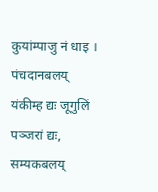कुयांम्पाजु नं धाइ । पंचदानबलय्‌ यंकीम्ह द्यः जूगुलिं पञ्जरां द्यः, सम्यकबलय्‌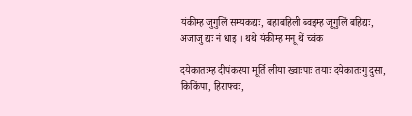यंकीम्ह जुगुलिं सम्यकद्यः, बहाबहिली ब्वइम्ह जूगुलिं बहिद्यः, अजाजु द्यः नं धाइ । थथे यंकीम्ह मनू थें च्वंक

दयेकातःम्ह दीपंकरया मूर्ति लीया ख्वाःपाः तयाः दयेकातःगु दुसा, किकिंपा, हिराफ्वः,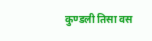कुण्डली तिसा वस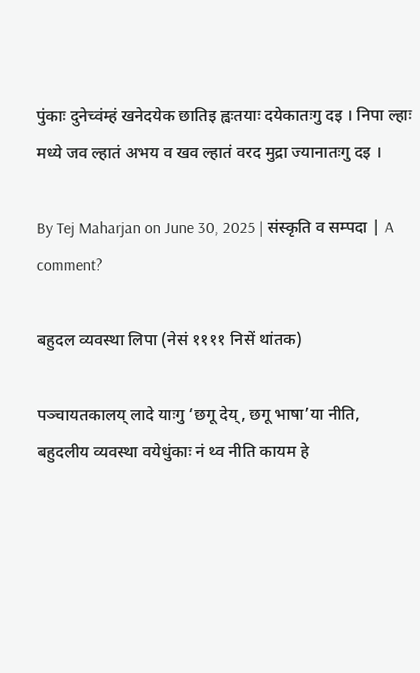पुंकाः दुनेच्वंम्हं खनेदयेक छातिइ ह्वःतयाः दयेकातःगु दइ । निपा ल्हाः मध्ये जव ल्हातं अभय व खव ल्हातं वरद मुद्रा ज्यानातःगु दइ ।

By Tej Maharjan on June 30, 2025 | संस्कृति व सम्पदा | A comment?

बहुदल व्यवस्था लिपा (नेसं ११११ निसें थांतक)

पञ्चायतकालय् लादे याःगु ‘छगू देय्, छगू भाषा’या नीति, बहुदलीय व्यवस्था वयेधुंकाः नं थ्व नीति कायम हे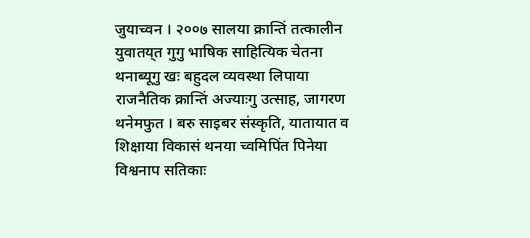जुयाच्वन । २००७ सालया क्रान्तिं तत्कालीन युवातय्‌त गुगु भाषिक साहित्यिक चेतना थनाब्यूगु खः बहुदल व्यवस्था लिपाया राजनैतिक क्रान्तिं अज्याःगु उत्साह, जागरण थनेमफुत । बरु साइबर संस्कृति, यातायात व शिक्षाया विकासं थनया च्वमिपिंत पिनेया विश्वनाप सतिकाः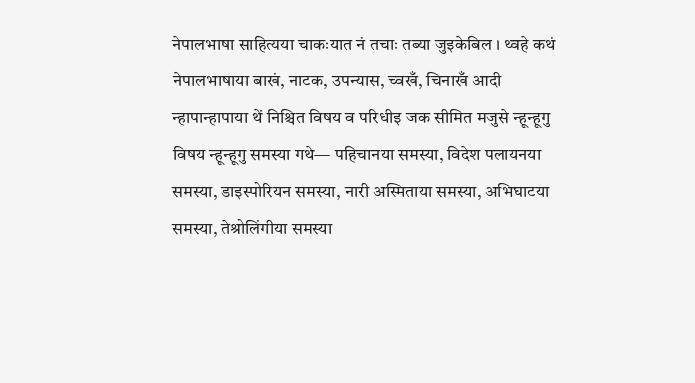नेपालभाषा साहित्यया चाकःयात नं तचाः तब्या जुइकेबिल । थ्वहे कथं नेपालभाषाया बाखं, नाटक, उपन्यास, च्वखँ, चिनाखँ आदी न्हापान्हापाया थें निश्चित विषय व परिधीइ जक सीमित मजुसे न्हून्हूगु विषय न्हून्हूगु समस्या गथे— पहिचानया समस्या, विदेश पलायनया समस्या, डाइस्पोरियन समस्या, नारी अस्मिताया समस्या, अभिघाटया समस्या, तेश्रोलिंगीया समस्या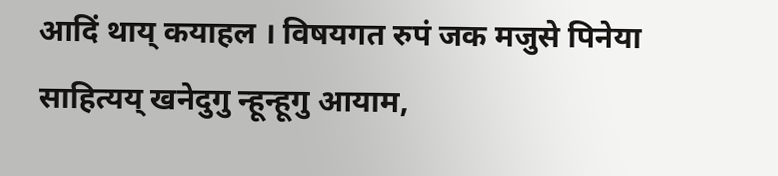आदिं थाय् कयाहल । विषयगत रुपं जक मजुसे पिनेया साहित्यय् खनेदुगु न्हून्हूगु आयाम,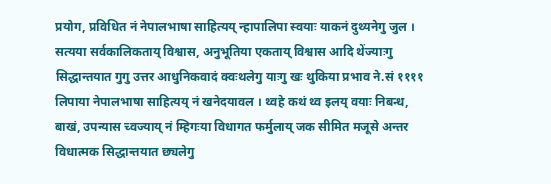प्रयोग, प्रविधित नं नेपालभाषा साहित्यय् न्हापालिपा स्वयाः याकनं दुथ्यनेगु जुल । सत्यया सर्वकालिकताय् विश्वास, अनुभूतिया एकताय् विश्वास आदि थेंज्याःगु सिद्धान्तयात गुगु उत्तर आधुनिकवादं क्वःथलेगु याःगु खः थुकिया प्रभाव ने.सं ११११ लिपाया नेपालभाषा साहित्यय् नं खनेदयावल । थ्वहे कथं थ्व इलय् वयाः निबन्ध, बाखं, उपन्यास च्वज्याय् नं म्हिगःया विधागत फर्मुलाय् जक सीमित मजूसे अन्तर विधात्मक सिद्धान्तयात छ्यलेगु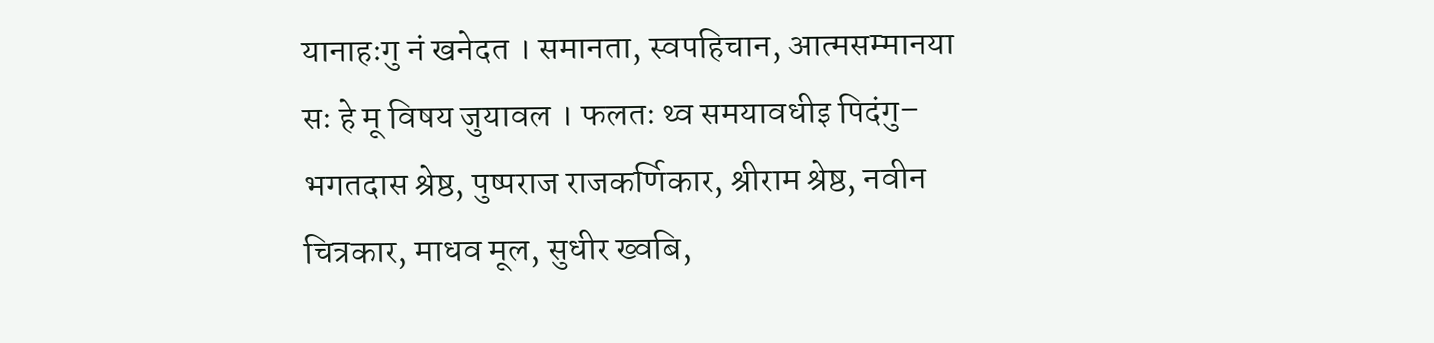यानाहःगु नं खनेदत । समानता, स्वपहिचान, आत्मसम्मानया सः हे मू विषय जुयावल । फलतः थ्व समयावधीइ पिदंगु– भगतदास श्रेष्ठ, पुष्पराज राजकर्णिकार, श्रीराम श्रेष्ठ, नवीन चित्रकार, माधव मूल, सुधीर ख्वबि,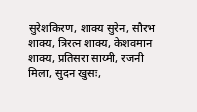सुरेशकिरण, शाक्य सुरेन, सौरभ शाक्य, त्रिरत्न शाक्य, केशवमान शाक्य, प्रतिसरा साय्मी, रजनी मिला, सुदन खुसः,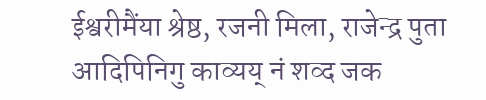ईश्वरीमैंया श्रेष्ठ, रजनी मिला, राजेन्द्र पुता आदिपिनिगु काव्यय् नं शव्द जक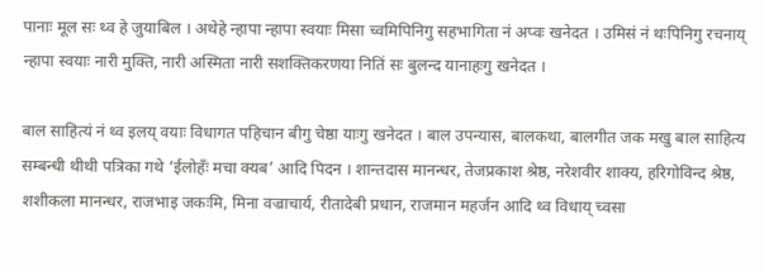पानाः मूल सः थ्व हे जुयाबिल । अथेहे न्हापा न्हापा स्वयाः मिसा च्वमिपिनिगु सहभागिता नं अप्वः खनेदत । उमिसं नं थःपिनिगु रचनाय् न्हापा स्वयाः नारी मुक्ति, नारी अस्मिता नारी सशक्तिकरणया नितिं सः बुलन्द यानाहःगु खनेदत ।

बाल साहित्यं नं थ्व इलय् वयाः विधागत पहिचान बीगु चेष्ठा याःगु खनेदत । बाल उपन्यास, बालकथा, बालगीत जक मखु बाल साहित्य सम्बन्धी थीथी पत्रिका गथे ‘ईलोहँः मचा क्यब’ आदि पिदन । शान्तदास मानन्धर, तेजप्रकाश श्रेष्ठ, नरेशवीर शाक्य, हरिगोविन्द श्रेष्ठ, शशीकला मानन्धर, राजभाइ जकःमि, मिना वज्राचार्य, रीतादेबी प्रधान, राजमान महर्जन आदि थ्व विधाय् च्वसा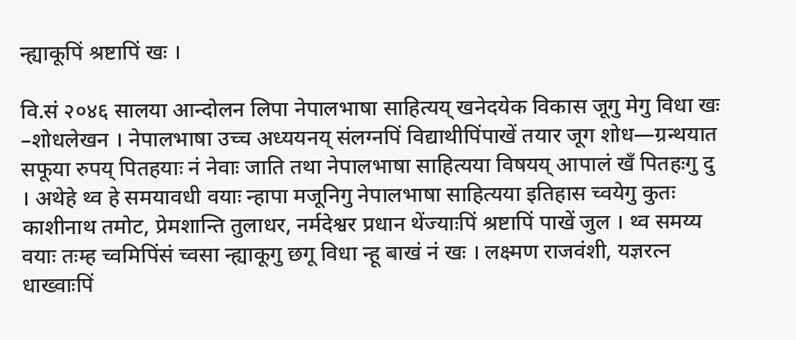न्ह्याकूपिं श्रष्टापिं खः ।

वि.सं २०४६ सालया आन्दोलन लिपा नेपालभाषा साहित्यय् खनेदयेक विकास जूगु मेगु विधा खः –शोधलेखन । नेपालभाषा उच्च अध्ययनय् संलग्नपिं विद्याथीपिंपाखें तयार जूग शोध—ग्रन्थयात सफूया रुपय् पितहयाः नं नेवाः जाति तथा नेपालभाषा साहित्यया विषयय् आपालं खँ पितहःगु दु । अथेहे थ्व हे समयावधी वयाः न्हापा मजूनिगु नेपालभाषा साहित्यया इतिहास च्वयेगु कुतः काशीनाथ तमोट, प्रेमशान्ति तुलाधर, नर्मदेश्वर प्रधान थेंज्याःपिं श्रष्टापिं पाखें जुल । थ्व समय्य वयाः तःम्ह च्वमिपिंसं च्वसा न्ह्याकूगु छगू विधा न्हू बाखं नं खः । लक्ष्मण राजवंशी, यज्ञरत्न धाख्वाःपिं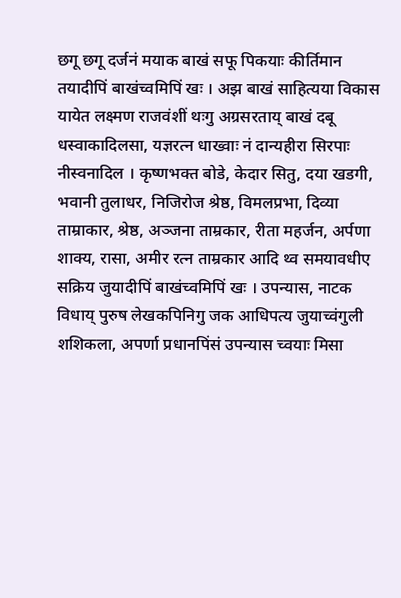छगू छगू दर्जनं मयाक बाखं सफू पिकयाः कीर्तिमान तयादीपिं बाखंच्वमिपिं खः । अझ बाखं साहित्यया विकास यायेत लक्ष्मण राजवंशीं थःगु अग्रसरताय् बाखं दबू धस्वाकादिलसा, यज्ञरत्न धाख्वाः नं दान्यहीरा सिरपाः नीस्वनादिल । कृष्णभक्त बोडे, केदार सितु, दया खडगी, भवानी तुलाधर, निजिरोज श्रेष्ठ, विमलप्रभा, दिव्या ताम्राकार, श्रेष्ठ, अञ्जना ताम्रकार, रीता महर्जन, अर्पणा शाक्य, रासा, अमीर रत्न ताम्रकार आदि थ्व समयावधीए सक्रिय जुयादीपिं बाखंच्वमिपिं खः । उपन्यास, नाटक विधाय् पुरुष लेखकपिनिगु जक आधिपत्य जुयाच्वंगुली शशिकला, अपर्णा प्रधानपिंसं उपन्यास च्वयाः मिसा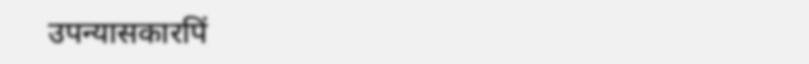उपन्यासकारपिं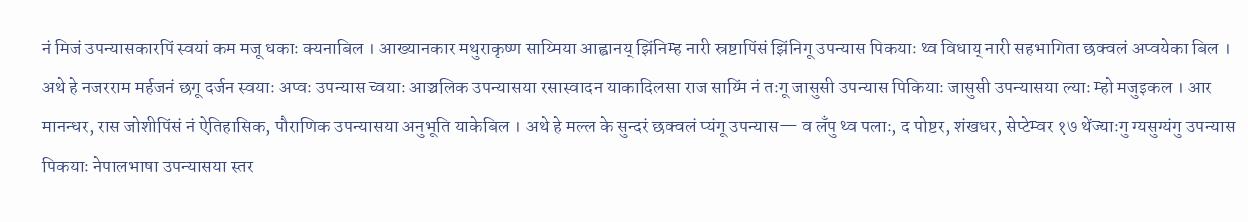नं मिजं उपन्यासकारपिं स्वयां कम मजू धकाः क्यनाबिल । आख्यानकार मथुराकृष्ण साय्मिया आह्वानय् झिंनिम्ह नारी स्रष्टापिंसं झिंनिगू उपन्यास पिकयाः थ्व विधाय् नारी सहभागिता छक्वलं अप्वयेका बिल । अथे हे नजरराम मर्हजनं छगू दर्जन स्वयाः अप्वः उपन्यास च्वयाः आञ्चलिक उपन्यासया रसास्वादन याकादिलसा राज साय्मिं नं तःगू जासुसी उपन्यास पिकियाः जासुसी उपन्यासया ल्याः म्हो मजुइकल । आर मानन्धर, रास जोशीपिंसं नं ऐतिहासिक, पौराणिक उपन्यासया अनुभूति याकेबिल । अथे हे मल्ल के सुन्दरं छक्वलं प्यंगू उपन्यास— व लँपु थ्व पलाः, द पोष्टर, शंखधर, सेप्टेम्वर १७ थेंज्याःगु ग्यसुग्यंगु उपन्यास पिकयाः नेपालभाषा उपन्यासया स्तर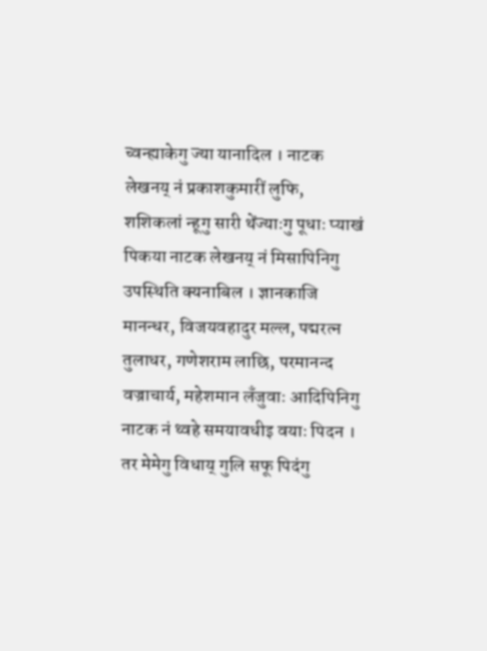च्वन्ह्याकेगु ज्या यानादिल । नाटक लेखनय् नं प्रकाशकुमारीं लुफि, शशिकलां न्हूगु सारी थेंज्याःगु पूधाः प्याखं पिकया नाटक लेखनय् नं मिसापिनिगु उपस्थिति क्यनाबिल । ज्ञानकाजि मानन्धर, विजयवहादुर मल्ल, पद्मरत्न तुलाधर, गणेशराम लाछि, परमानन्द वज्राचार्य, महेशमान लँजुवाः आदिपिनिगु नाटक नं थ्वहे समयावधीइ वयाः पिदन । तर मेमेगु विधाय् गुलि सफू पिदंगु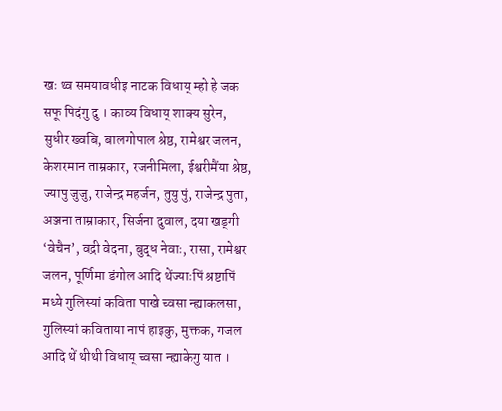खः थ्व समयावधीइ नाटक विधाय् म्हो हे जक सफू पिदंगु दु । काव्य विधाय् शाक्य सुरेन, सुधीर ख्वबि, बालगोपाल श्रेष्ठ, रामेश्वर जलन, केशरमान ताम्रकार, रजनीमिला, ईश्वरीमैंया श्रेष्ठ, ज्यापु जुजु, राजेन्द्र महर्जन, तुयु पुं, राजेन्द्र पुता, अञ्जना ताम्राकार, सिर्जना दुवाल, दया खड्गी ‘वेचैन’, वद्री वेदना, बुद्ध नेवाः, रासा, रामेश्वर जलन, पूर्णिमा डंगोल आदि थेंज्याःपिं श्रष्टापिं मध्ये गुलिस्यां कविता पाखे च्वसा न्ह्याकलसा, गुलिस्यां कविताया नापं हाइकु, मुक्तक, गजल आदि थें थीथी विधाय् च्वसा न्ह्याकेगु यात ।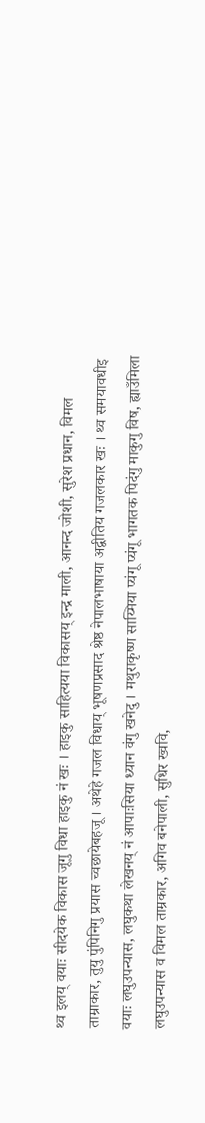थ्व इलय् वयाः सीदयेक विकास जूगु विधा हाइकु नं खः । हाइकु साहित्यया विकासय् इन्द्र माली, आनन्द जोशी, सुरेश प्रधान, विमल ताम्राकार, तुयु पुंपिनिगु प्रयास च्वछायेबहजू । अथेहे गजल विधाय् भूषणप्रसाद श्रेष्ठ नेपालभाषाया अद्वीतिय गजलकार खः । थ्व समयावधीइ वयाः लघुउपन्यास, लघुकथा लेखनय् नं आपाःसिया ध्यान वंगु खनेदु । मथुराकृष्ण साय्मिया प्यंगू प्यंगू भागतक पिदंगु माकुगु विष, ह्याउँमिला लघुउपन्यास व विमल ताम्रकार, अगिव बनेपाली, सुधिर ख्ववि,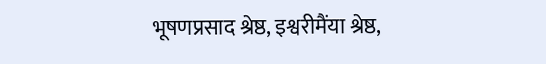भूषणप्रसाद श्रेष्ठ, इश्वरीमैंया श्रेष्ठ,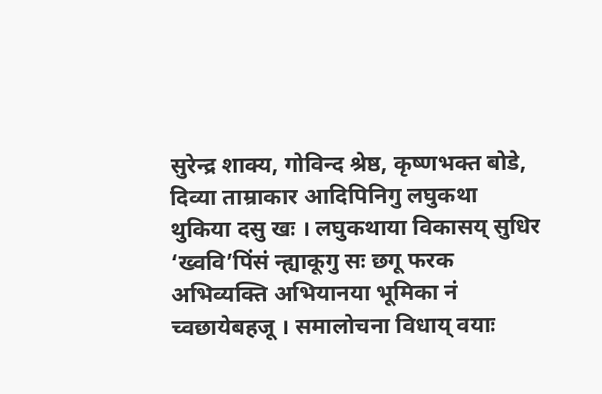सुरेन्द्र शाक्य, गोविन्द श्रेष्ठ, कृष्णभक्त बोडे, दिव्या ताम्राकार आदिपिनिगु लघुकथा थुकिया दसु खः । लघुकथाया विकासय् सुधिर ‘ख्ववि’पिंसं न्ह्याकूगु सः छगू फरक अभिव्यक्ति अभियानया भूमिका नं च्वछायेबहजू । समालोचना विधाय् वयाः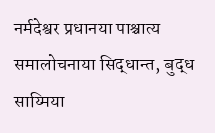नर्मदेश्वर प्रधानया पाश्चात्य समालोचनाया सिद्धान्त, बुद्ध साय्मिया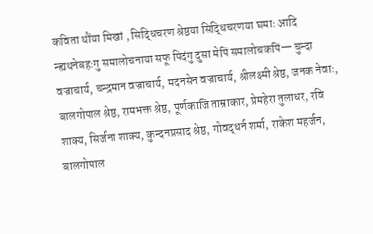कविता थौंया मिखां , सिद्धिचरण श्रेष्ठया सिद्धिचरणया घमाः आदि न्ह्यथनेबहःगु समालोचनाया सफू पिदंगु दुसा मेपिं समालोचकपिं— चुन्दा वज्राचार्य, चन्द्रमान वज्राचार्य, मदनसेन वज्राचार्य, श्रीलक्ष्मी श्रेष्ठ, जनक नेवाः, बालगोपाल श्रेष्ठ, रामभक्त श्रेष्ठ, पूर्णकाजि ताम्राकार, प्रेमहेरा तुलाधर, रवि शाक्य, सिर्जना शाक्य, कुन्दनप्रसाद श्रेष्ठ, गोवद्धर्न शर्मा, राकेश महर्जन, बालगोपाल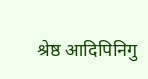श्रेष्ठ आदिपिनिगु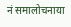नं समालोचनाया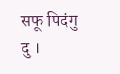सफू पिदंगु दु ।